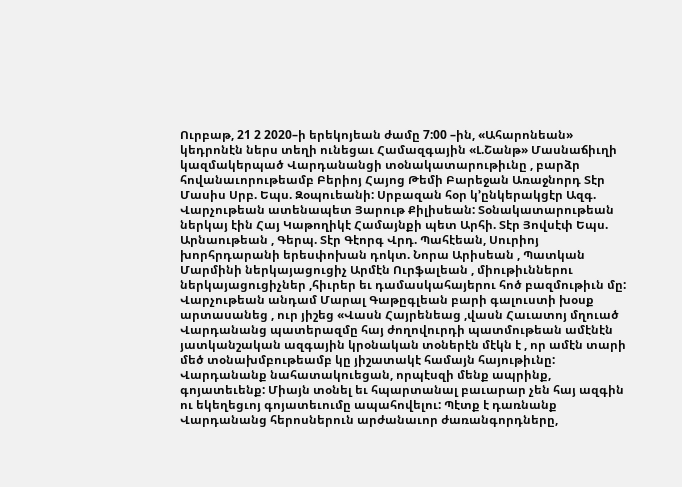Ուրբաթ, 21 2 2020–ի երեկոյեան ժամը 7:00 –ին, «Ահարոնեան» կեդրոնէն ներս տեղի ունեցաւ Համազգային «Լ.Շանթ» Մասնաճիւղի կազմակերպած Վարդանանցի տօնակատարութիւնը , բարձր հովանաւորութեամբ Բերիոյ Հայոց Թեմի Բարեջան Առաջնորդ Տէր Մասիս Սրբ. Եպս. Զօպուեանի: Սրբազան հօր կ’ընկերակցէր Ազգ. Վարչութեան ատենապետ Յարութ Քիլիսեան: Տօնակատարութեան ներկայ էին Հայ Կաթողիկէ Համայնքի պետ Արհի. Տէր Յովսէփ Եպս. Արնաութեան , Գերպ. Տէր Գէորգ Վրդ. Պահէեան, Սուրիոյ խորհրդարանի երեսփոխան դոկտ. Նորա Արիսեան , Պատկան Մարմինի ներկայացուցիչ Արմէն Ուրֆալեան , միութիւններու ներկայացուցիչներ ,հիւրեր եւ դամասկահայերու հոծ բազմութիւն մը:
Վարչութեան անդամ Մարալ Գաթըգլեան բարի գալուստի խօսք արտասանեց , ուր յիշեց «Վասն Հայրենեաց ,վասն Հաւատոյ մղուած Վարդանանց պատերազմը հայ ժողովուրդի պատմութեան ամէնէն յատկանշական ազգային կրօնական տօներէն մէկն է , որ ամէն տարի մեծ տօնախմբութեամբ կը յիշատակէ համայն հայութիւնը: Վարդանանք նահատակուեցան, որպէսզի մենք ապրինք, գոյատեւենք: Միայն տօնել եւ հպարտանալ բաւարար չեն հայ ազգին ու եկեղեցւոյ գոյատեւումը ապահովելու: Պէտք է դառնանք Վարդանանց հերոսներուն արժանաւոր ժառանգորդները,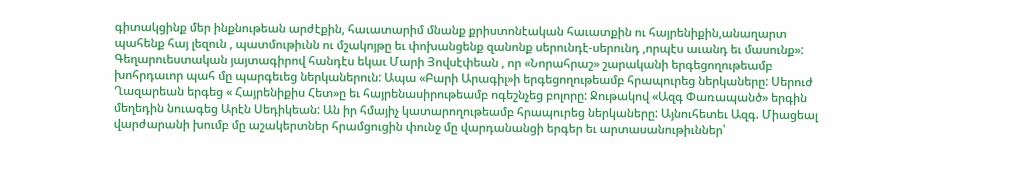գիտակցինք մեր ինքնութեան արժէքին, հաւատարիմ մնանք քրիստոնէական հաւատքին ու հայրենիքին,անաղարտ պահենք հայ լեզուն , պատմութիւնն ու մշակոյթը եւ փոխանցենք զանոնք սերունդէ-սերունդ ,որպէս աւանդ եւ մասունք»:
Գեղարուեստական յայտագիրով հանդէս եկաւ Մարի Յովսէփեան , որ «Նորահրաշ» շարականի երգեցողութեամբ խոհրդաւոր պահ մը պարգեւեց ներկաներուն: Ապա «Բարի Արագիլ»ի երգեցողութեամբ հրապուրեց ներկաները: Սերուժ Ղազարեան երգեց « Հայրենիքիս Հետ»ը եւ հայրենասիրութեամբ ոգեշնչեց բոլորը: Ջութակով «Ազգ Փառապանծ» երգին մեղեդին նուագեց Արէն Սեդիկեան: Ան իր հմայիչ կատարողութեամբ հրապուրեց ներկաները: Այնուհետեւ Ազգ. Միացեալ վարժարանի խումբ մը աշակերտներ հրամցուցին փունջ մը վարդանանցի երգեր եւ արտասանութիւններ՝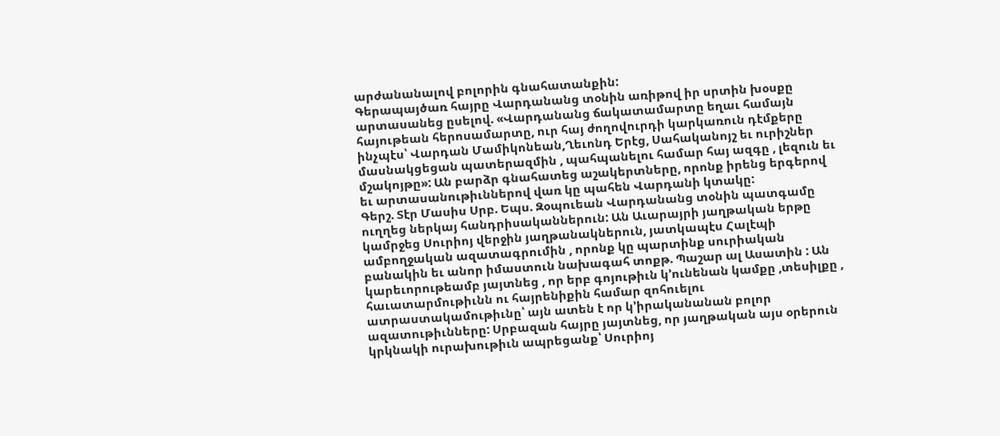արժանանալով բոլորին գնահատանքին:
Գերապայծառ հայրը Վարդանանց տօնին առիթով իր սրտին խօսքը արտասանեց ըսելով. «Վարդանանց ճակատամարտը եղաւ համայն հայութեան հերոսամարտը, ուր հայ ժողովուրդի կարկառուն դէմքերը ինչպէս՝ Վարդան Մամիկոնեան,Ղեւոնդ Երէց, Սահականոյշ եւ ուրիշներ մասնակցեցան պատերազմին , պահպանելու համար հայ ազգը , լեզուն եւ մշակոյթը»: Ան բարձր գնահատեց աշակերտները, որոնք իրենց երգերով եւ արտասանութիւններով վառ կը պահեն Վարդանի կտակը:
Գերշ. Տէր Մասիս Սրբ. Եպս. Զօպուեան Վարդանանց տօնին պատգամը ուղղեց ներկայ հանդրիսականներուն: Ան Աւարայրի յաղթական երթը կամրջեց Սուրիոյ վերջին յաղթանակներուն, յատկապէս Հալէպի ամբողջական ազատագրումին , որոնք կը պարտինք սուրիական բանակին եւ անոր իմաստուն նախագահ տոքթ. Պաշար ալ Ասատին : Ան կարեւորութեամբ յայտնեց , որ երբ գոյութիւն կ’ունենան կամքը ,տեսիլքը , հաւատարմութիւնն ու հայրենիքին համար զոհուելու ատրաստակամութիւնը՝ այն ատեն է որ կ’իրականանան բոլոր ազատութիւնները: Սրբազան հայրը յայտնեց, որ յաղթական այս օրերուն կրկնակի ուրախութիւն ապրեցանք՝ Սուրիոյ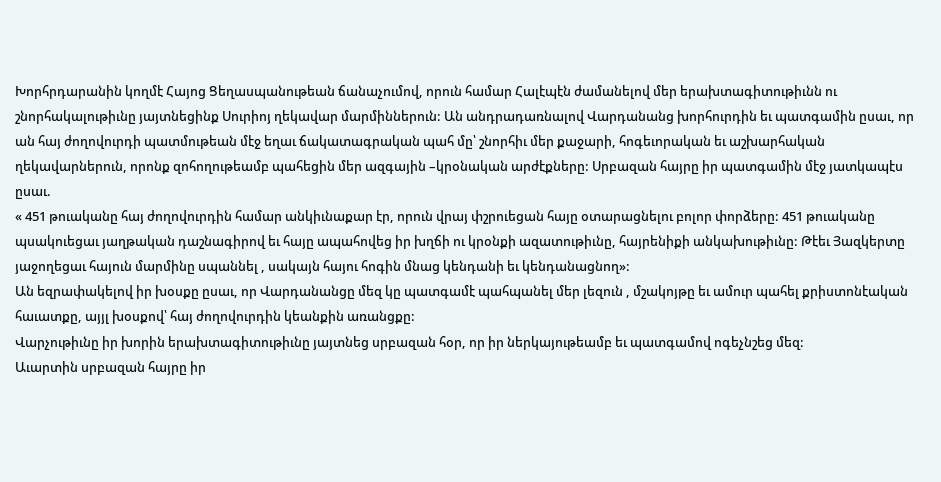Խորհրդարանին կողմէ Հայոց Ցեղասպանութեան ճանաչումով, որուն համար Հալէպէն ժամանելով մեր երախտագիտութիւնն ու շնորհակալութիւնը յայտնեցինք Սուրիոյ ղեկավար մարմիններուն: Ան անդրադառնալով Վարդանանց խորհուրդին եւ պատգամին ըսաւ, որ ան հայ ժողովուրդի պատմութեան մէջ եղաւ ճակատագրական պահ մը՝ շնորհիւ մեր քաջարի, հոգեւորական եւ աշխարհական ղեկավարներուն, որոնք զոհողութեամբ պահեցին մեր ազգային –կրօնական արժէքները: Սրբազան հայրը իր պատգամին մէջ յատկապէս ըսաւ.
« 451 թուականը հայ ժողովուրդին համար անկիւնաքար էր, որուն վրայ փշրուեցան հայը օտարացնելու բոլոր փորձերը: 451 թուականը պսակուեցաւ յաղթական դաշնագիրով եւ հայը ապահովեց իր խղճի ու կրօնքի ազատութիւնը, հայրենիքի անկախութիւնը: Թէեւ Յազկերտը յաջողեցաւ հայուն մարմինը սպաննել , սակայն հայու հոգին մնաց կենդանի եւ կենդանացնող»:
Ան եզրափակելով իր խօսքը ըսաւ, որ Վարդանանցը մեզ կը պատգամէ պահպանել մեր լեզուն , մշակոյթը եւ ամուր պահել քրիստոնէական հաւատքը, այյլ խօսքով՝ հայ ժողովուրդին կեանքին առանցքը:
Վարչութիւնը իր խորին երախտագիտութիւնը յայտնեց սրբազան հօր, որ իր ներկայութեամբ եւ պատգամով ոգեչնշեց մեզ:
Աւարտին սրբազան հայրը իր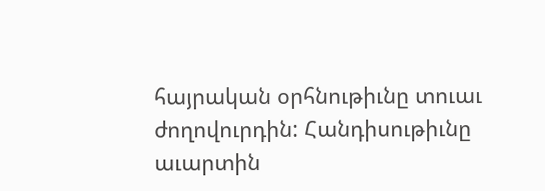հայրական օրհնութիւնը տուաւ ժողովուրդին: Հանդիսութիւնը աւարտին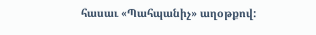հասաւ «Պահպանիչ» աղօթքով: